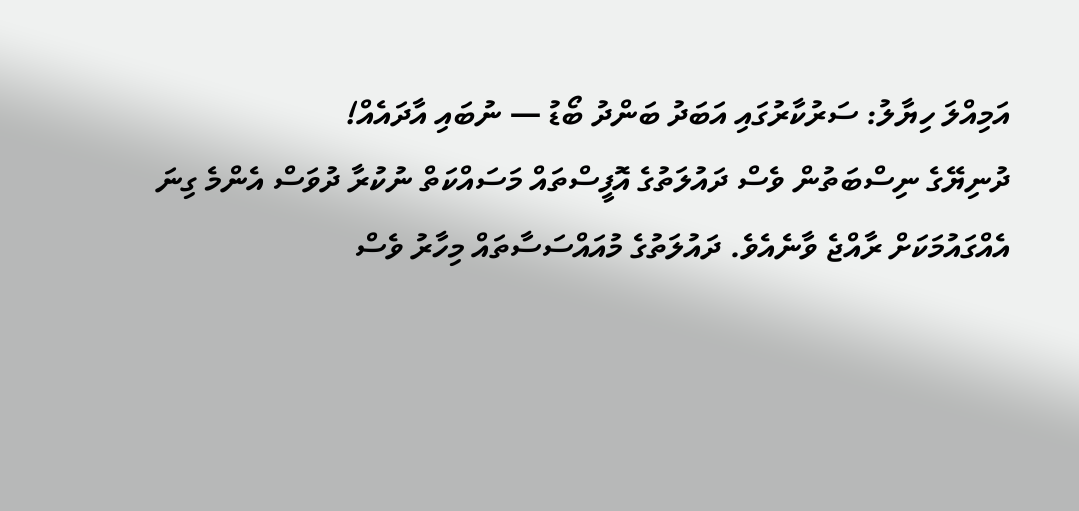އަމިއްލަ ހިޔާލު: ސަރުކާރުގައި އަބަދު ބަންދު ބޯޑު — ނުބައި އާދައެއް!
ދުނިޔޭގެ ނިސްބަތުން ވެސް ދައުލަތުގެ އޮފީސްތައް މަސައްކަތް ނުކުރާ ދުވަސް އެންމެ ގިނަ އެއްގައުމަކަށް ރާއްޖެ ވާނެއެވެ. ދައުލަތުގެ މުއައްސަސާތައް މިހާރު ވެސް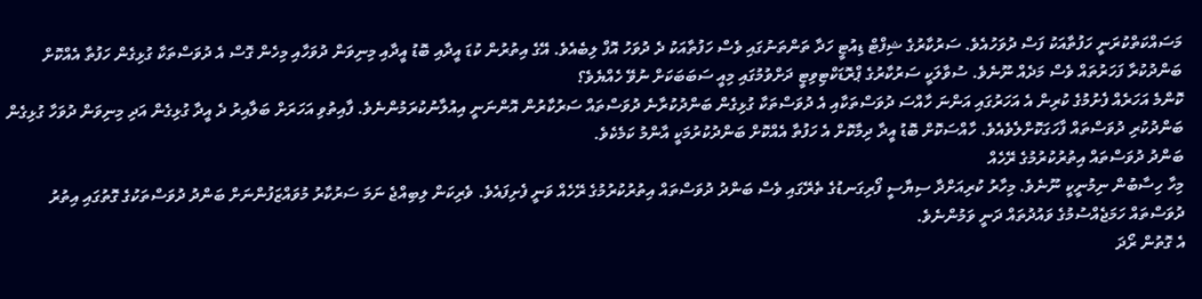މަސައްކަތްކުރަނީ ހަފުތާއަކު ފަސް ދުވަހުއެވެ. ސަރުކާރުގެ ޝިފްޓް ޑިއުޓީ ހަދާ ތަންތަނުގައި ވެސް ހަފުތާއަކު ދެ ދުވަހު އޮފް ލިބެއެވެ. އޭގެ އިތުރުން ކުޑަ އީދާއި ބޮޑު އީދާއި މިނިވަން ދުވަހާއި މިހެން ގޮސް އެ ދުވަސްތަކާ ގުޅިގެން ހަފުތާ އެއްކޮށް ބަންދުކުރާ ފަހަރުތައް ވެސް މަދެއް ނޫނެވެ. ސުވާލަކީ ސަރުކާރުގެ ޕްރޮޑަކްޓިވިޓީ ދަށްވުމުގައި މިއީ ސަބަބަކަށް ނުވޭ ހެއްޔެވެ؟
ކޮންމެ އަހަރެއް ފެށުމުގެ ކުރިން އެ އަހަރުގައި އަންނަ ހާއްސަ ދުވަސްތަކާއި އެ ދުވަސްތަކާ ގުޅިގެން ބަންދުކުރާނެ ދުވަސްތައް ސަރުކާރުން އޮންނަނީ އިއުލާނުކުރަމުންނެވެ. ފާއިތުވި އަހަރަށް ބަލާއިރު ދެ އީދާ ގުޅިގެން އަދި މިނިވަން ދުވަހާ ގުޅިގެން ބަންދުކުރި ދުވަސްތައް ފާހަގަކޮށްލެވެއެވެ. ހާއްސަކޮށް ބޮޑު އީދާ ދިމާކޮށް އެ ހަފުތާ އެއްކޮށް ބަންދުކުރުމަކީ އާންމު ކަމެކެވެ.
ބަންދު ދުވަސްތައް އިތުރުކުރުމުގެ ރޭހެއް
މިހާ ހިސާބުން ނިމުނީކީ ނޫނެވެ. މިހާރު ކުރިއަށްދާ ސިޔާސީ ފޯރިގަނޑުގެ ތެރޭގައި ވެސް ބަންދު ދުވަސްތައް އިތުރުކުރުމުގެ ރޭހެއް ވަނީ ފެށިފައެވެ. ވެރިކަން ލިބިއްޖެ ނަމަ ސަރުކާރު މުވައްޒަފުންނަށް ބަންދު ދުވަސްތަކުގެ ގޮތުގައި އިތުރު ދުވަސްތައް ހަމަޖެއްސުމުގެ ވައުދުތައް ދަނީ ވަމުންނެވެ.
އެ ގޮތުން ރޯދަ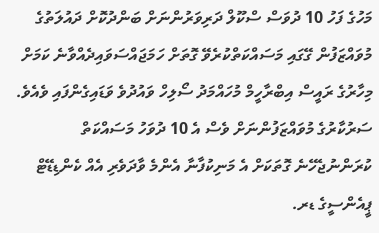މަހުގެ ފަހު 10 ދުވަސް ސްކޫލް ދަރިވަރުންނަށް ބަންދުކޮށް ދައުލަތުގެ މުވައްޒަފުން ގޭގައި މަސައްކަތްކުރެވޭ ގޮތަށް ހަމަޖައްސަވައިދެއްވާނެ ކަމަށް މިހާރުގެ ރައީސް އިބްރާހީމް މުހައްމަދު ސޯލިހް ވައުދުވެ ވަޑައިގެންފައި ވެއެވެ. ސަރުކާރުގެ މުވައްޒަފުންނަށް ވެސް އެ 10 ދުވަހު މަސައްކަތް ކުރަންނުޖެހޭނެ ގޮތަކަށް އެ މަނިކުފާނާ އެންމެ ވާދަވެރި އެއް ކެންޑިޑޭޓް ޕީއެންސީގެ ޑރ.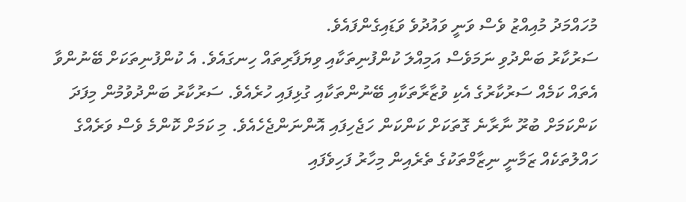މުހައްމަދު މުއިއްޒު ވެސް ވަނީ ވައުދުވެ ވަޑައިގެންފައެވެ.
ސަރުކާރު ބަންދުވި ނަމަވެސް އަމިއްލަ ކުންފުނިތަކާއި ވިޔަފާރިތައް ހިނގައެވެ. އެ ކުންފުނިތަކަށް ބޭނުންވާ އެތައް ކަމެއް ސަރުކާރުގެ އެކި ވުޒާރާތަކާއި ބޭނުންތަކާއި ގުޅިފައި ހުރެއެވެ. ސަރުކާރު ބަންދުވުމުން މިފަދަ ކަންކަމަށް ބުރޫ ނާރާނެ ގޮތަކަށް ކަންކަން ހަޖެހިފައި އޮންނަންޖެހެއެވެ. މި ކަމަށް ކޮންމެ ވެސް ވަރެއްގެ ހައްލުތަކެއް ޒަމާނީ ނިޒާމްތަކުގެ ތެރެއިން މިހާރު ފަހިވެފައި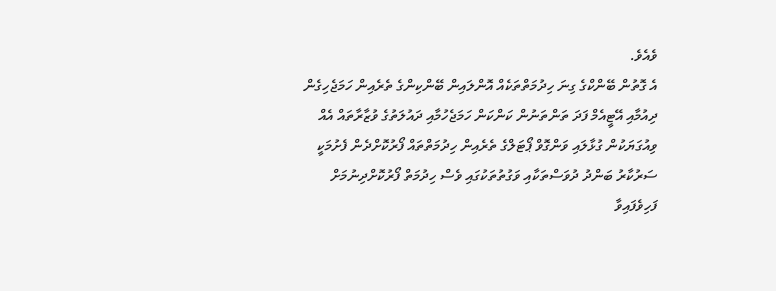ވެއެވެ.
އެ ގޮތުން ބޭންކްގެ ގިނަ ހިދުމަތްތަކެއް އޮންލައިން ބޭންކިންގެ ތެރެއިން ހަމަޖެހިގެން ދިއުމާއި އޭޓީއެމް ފަދަ ތަންތަނުން ކަންކަން ހަމަޖެހުމާއި ދައުލަތުގެ ވުޒާރާތައް އެއް ވިއުގަޔަކުން ގުޅާލައި ވަންގޮވް ޕޯޓަލްގެ ތެރެއިން ހިދުމަތްތައް ފޯރުކޮށްދެން ފެށުމަކީ ސަރުކާރު ބަންދު ދުވަސްތަކާއި ވަގުތުތަކުގައި ވެސް ހިދުމަތް ފޯރުކޮށްދިނުމަށް ފަހިވެފައިވާ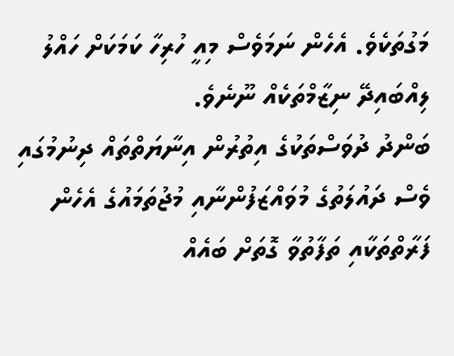މަގުތަކެވެ. އެހެން ނަމަވެސް މިއީ ހުރިހާ ކަމަކަށް ހައްލު ލިއްބައިދޭ ނިޒާމްތަކެއް ނޫނެވެ.
ބަންދު ދުވަސްތަކުގެ އިތުރުން އިނާޔަތްތައް ދިނުމުގައި ވެސް ދައުލަތުގެ މުވައްޒަފުންނާއި މުޖުތަމައުގެ އެހެން ފަރާތްތަކާއި ތަފާތުވާ ގޮތަށް ބައެއް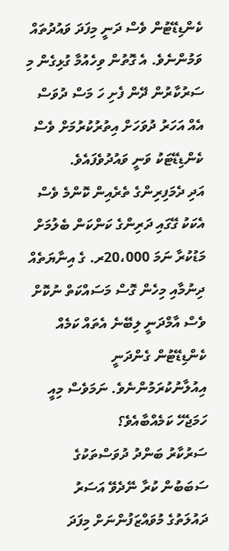ކެންޑިޑޭޓުން ވެސް ދަނީ މިފަދަ ވައުދުތައް ވަމުންނެވެ. އެ ގޮތުން ވިހެއުމާ ގުޅިގެން މި ސަރުކާރުން ދޭން ފެށި ހަ މަސް ދުވަސް އެއް އަހަރު ދުވަހަށް އިތުރުކުރުމަށް ވެސް ކެންޑިޑޭޓަކު ވަނީ ވައުދުވެފައެވެ.
އަދި ދެމަފިރިންގެ ތެރެއިން ކޮންމެ ވެސް އެކަކު ގޭގައި ދަރިންގެ ކަންކަން ބެލުމަށް މަޑުކުރާ ނަމަ 20،000ރ. ގެ އިނާޔަތެއް ދިނުމާއި މިހެން ގޮސް މަސައްކަތް ނުކޮށް ވެސް އާމްދަނީ ލިބޭނެ އެތައް ކަމެއް ކެންޑިޑޭޓުން ގެންދަނީ އިއުލާނުކުރަމުންނެވެ. ނަމަވެސް މިއީ ހަމަޖެހޭ ކަމެއްބާއެވެ؟
ސަރުކާރު ބަންދު ދުވަސްތަކުގެ ސަބަބުން ކުރާ ނޭދެވޭ އަސަރު
ދައުލަތުގެ މުވައްޒަފުންނަށް މިފަދަ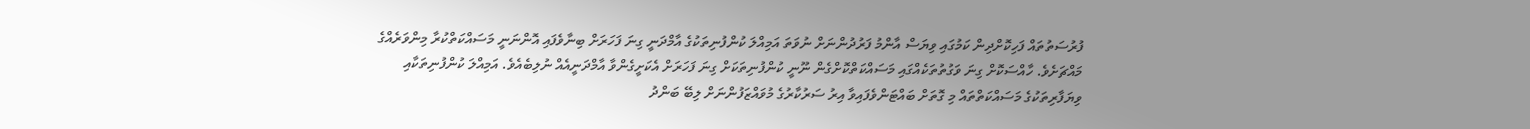ފުރުސަތުތައް ފަހިކޮށްދިން ކަމުގައި ވިޔަސް އާންމު ފަރުދުންނަށް ނުވަތަ އަމިއްލަ ކުންފުނިތަކުގެ އާމްދަނީ ގިނަ ފަހަރަށް ބިނާވެފައި އޮންނަނީ މަސައްކަތްކުރާ މިންވަރެއްގެ މައްޗަށެވެ. ހާއްސަކޮށް ގިނަ ވަގުތުތަކެއްގައި މަސައްކަތްކޮށްގެން ނޫނީ ކުންފުނިތަކަށް ގިނަ ފަހަރަށް އެކަށީގެންވާ އާމްދަނީއެއް ނުލިބެއެވެ. އަމިއްލަ ކުންފުނިތަކާއި ވިޔަފާރިތަކުގެ މަސައްކަތްތައް މި ގޮތަށް ބައްޓަންވެފައިވާ އިރު ސަރުކާރުގެ މުވައްޒަފުންނަށް ލިބޭ ބަންދު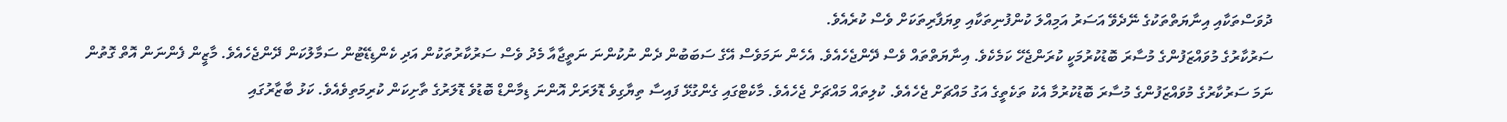ދުވަސްތަކާއި އިނާޔަތްތަކުގެ ނޭދެވޭ އަސަރު އަމިއްލަ ކުންފުނިތަކާއި ވިޔަފާރިތަކަށް ވެސް ކުރެއެވެ.
ސަރުކާރުގެ މުވައްޒަފުންގެ މުސާރަ ބޮޑުކުރުމަކީ ކުރަންޖެހޭ ކަމެކެވެ. އިނާޔަތްތައް ވެސް ދޭންޖެހެއެވެ. އެހެން ނަމަވެސް އޭގެ ސަބަބުން ދެން ނުކުންނަ ނަތީޖާއާ މެދު ވެސް ސަރުކާރުތަކުން އަދި ކެންޑިޑޭޓުން ސަމާލުކަން ދޭންޖެހެއެވެ. މާޒީން ފެންނަން އޮތް ގޮތުން ނަމަ ސަރުކާރުގެ މުވައްޒަފުންގެ މުސާރަ ބޮޑުކުރުމާ އެކު ތަކެތީގެ އަގު މައްޗަށް ޖެހެއެވެ. ކުލިތައް މައްޗަށް ޖެހެއެވެ. މާކެޓްގައި ގެންގުޅޭ ފައިސާ ތިޔާގިވެ ޑޮލަރަށް އޮންނަ ޑިމާންޑް ބޮޑުވެ ޑޮލަރުގެ ތާށިކަން ކުރިމަތިވެއެވެ. ކަޅު ބާޒާރުގައި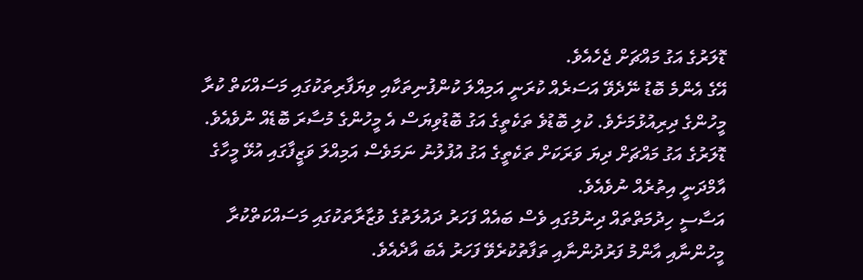ޑޮލަރުގެ އަގު މައްޗަށް ޖެހެއެވެ.
އޭގެ އެންމެ ބޮޑު ނޭދެވޭ އަސަރެއް ކުރަނީ އަމިއްލަ ކުންފުނިތަކާއި ވިޔަފާރިތަކުގައި މަސައްކަތް ކުރާ މީހުންގެ ދިރިއުޅުމަށެވެ. ކުލި ބޮޑުވެ ތަކެތީގެ އަގު ބޮޑުވިޔަސް އެ މީހުންގެ މުސާރަ ބޮޑެއް ނުވެއެވެ. ޑޮލަރުގެ އަގު މައްޗަށް ދިޔަ ވަރަކަށް ތަކެތީގެ އަގު އުފުލުނު ނަމަވެސް އަމިއްލަ ވަޒީފާގައި އުޅޭ މީހާގެ އާމްދަނީ އިތުރެއް ނުވެއެވެ.
އަސާސީ ހިދުމަތްތައް ދިނުމުގައި ވެސް ބައެއް ފަހަރު ދައުލަތުގެ ވުޒާރާތަކުގައި މަސައްކަތްކުރާ މީހުންނާއި އާންމު ފަރުދުންނާއި ތަފާތުކުރެވޭ ފަހަރު އެބަ އާދެއެވެ.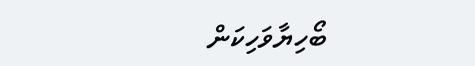ބޯހިޔާވަހިކަން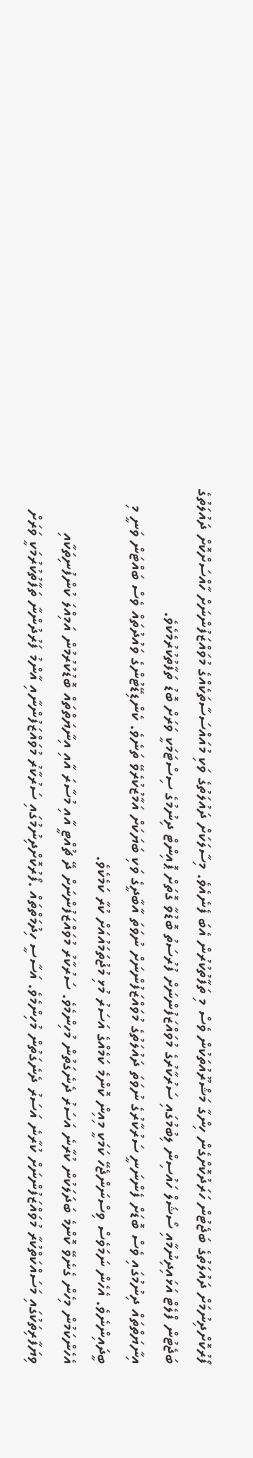ފޯރުކޮށްދިނުމަށް ދައުލަތުގެ ބަޖެޓުން ހަރަދުކޮށްގެން ހިންގާ މަޝްރޫއުތަކުން ވެސް މި ތަފާތުކުރުން އެބަ ފެނެއެވެ. މިސާލަކަށް ދައުލަތުގެ ވަކި މުއައްސަސާތަކެއްގެ މުވައްޒަފުންނަށް ހާއްސަށްކޮށް ދައުލަތުގެ ބަޖެޓުން ފްލެޓް އަޅައިދިނުމާއި ސޯޝަލް ހައުސިން ލިބުމުގައި ސަރުކާރުގެ މުވައްޒަފުންނަށް ފުރުސަތު ބޮޑުވާ ގޮތަށް ޕޮއިންޓް ދިނުމުގެ ސިސްޓަމަކީ ވަރަށް ބޮޑު ތަފާތުކުރުމެކެވެ.
އިނާޔަތްތައް ދިނުމުގައި ވެސް ބޮޑަށް ފެންނަނީ ސަރުކާރުގެ ނުވަތަ ދައުލަތުގެ މުވައްޒަފުންނަށް ނުވަތަ އާބާދީގެ ވަކި ބަޔަކަށް އަމާޒުކުރެވޭ ތަނެވެ. ކެންޑިޑޭޓުންގެ ވައުދުތައް ވެސް ބައްޓަން ވަނީ މި ބީދައިންނެވެ. އެހެން ނަމަވެސް ވިސްނަންޖެހޭ ކަމަކީ މިއިން ކޮންމެ ކަމެއްގެ އަސަރު މުޅި މުޖުތަމައުއަށް ކުރާ ކަމެކެވެ.
އެހެންކަމުން މިހެން ގެނެވޭ ކޮންމެ ބަދަލަކުން ކުރާނެ އަސަރު ދެނެގަތުން މުހިންމެވެ. ސަރުކާރު މުވައްޒަފުންނަށް ދޭ ޗުއްޓީ އާއި މުސާރަ އާއި އިނާޔަތްތައް ބޮޑުކުރުމުން އަމިއްލަ ކުންފުނިތަކާއި ވިޔަފާރިތަކުގައި މަސައްކަތްކުރާ މުވައްޒަފުންނަށް ކުރާނެ އަސަރު ދެނެގަތުން މުހިންމެވެ. އަސާސީ ހިދުމަތްތައް .ފޯރުކޮށްދިނުމުގައި ސަރުކާރު މުވައްޒަފުންނާއި އާންމު ފަރުދުންނާ ތަފާތުކުރުމަކީ ވަރަށް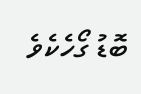ބޮޑު ގޯހެކެވެ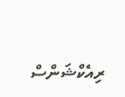ރިއެކްޝަންސް